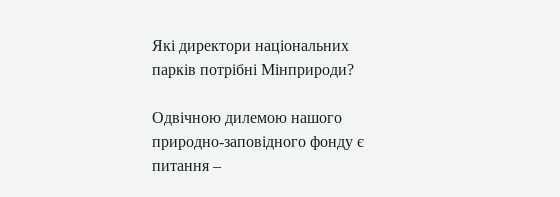Які директори національних парків потрібні Мінприроди?

Одвічною дилемою нашого природно-заповідного фонду є питання –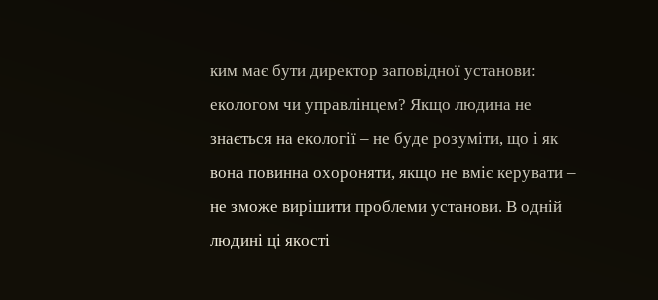ким має бути директор заповідної установи: екологом чи управлінцем? Якщо людина не знається на екології – не буде розуміти, що і як вона повинна охороняти, якщо не вміє керувати – не зможе вирішити проблеми установи. В одній людині ці якості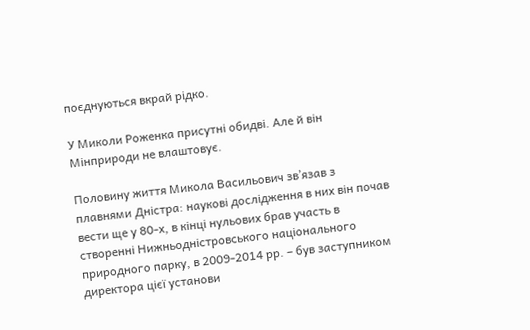поєднуються вкрай рідко.

У Миколи Роженка присутні обидві. Але й він Мінприроди не влаштовує.

Половину життя Микола Васильович зв’язав з плавнями Дністра: наукові дослідження в них він почав вести ще у 80-х, в кінці нульових брав участь в створенні Нижньодністровського національного природного парку, в 2009-2014 рр. – був заступником директора цієї установи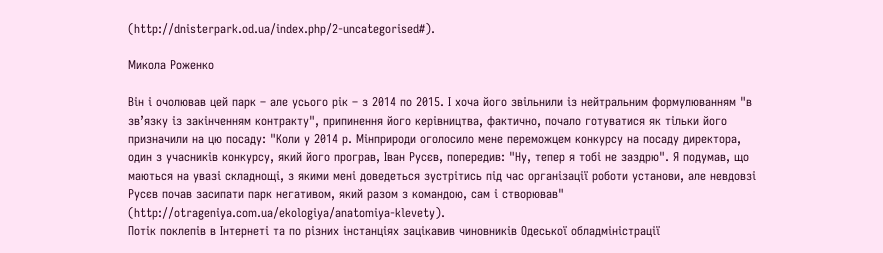(http://dnisterpark.od.ua/index.php/2-uncategorised#).

Микола Роженко

Він і очолював цей парк – але усього рік – з 2014 по 2015. І хоча його звільнили із нейтральним формулюванням "в зв’язку із закінченням контракту", припинення його керівництва, фактично, почало готуватися як тільки його призначили на цю посаду: "Коли у 2014 р. Мінприроди оголосило мене переможцем конкурсу на посаду директора, один з учасників конкурсу, який його програв, Іван Русєв, попередив: "Ну, тепер я тобі не заздрю". Я подумав, що маються на увазі складнощі, з якими мені доведеться зустрітись під час організації роботи установи, але невдовзі Русєв почав засипати парк негативом, який разом з командою, сам і створював" (http://otrageniya.com.ua/ekologiya/anatomiya-klevety).
Потік поклепів в Інтернеті та по різних інстанціях зацікавив чиновників Одеської обладміністрації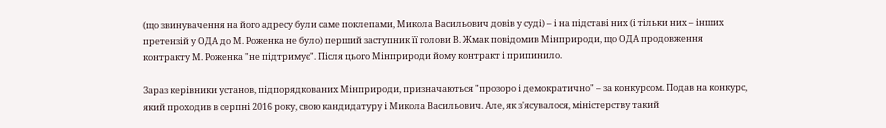(що звинувачення на його адресу були саме поклепами, Микола Васильович довів у суді) – і на підставі них (і тільки них – інших претензій у ОДА до М. Роженка не було) перший заступник її голови В. Жмак повідомив Мінприроди, що ОДА продовження контракту М. Роженка "не підтримує". Після цього Мінприроди йому контракт і припинило.

Зараз керівники установ, підпорядкованих Мінприроди, призначаються "прозоро і демократично" – за конкурсом. Подав на конкурс, який проходив в серпні 2016 року, свою кандидатуру і Микола Васильович. Але, як з'ясувалося, міністерству такий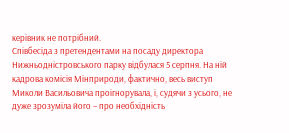керівник не потрібний.
Співбесіда з претендентами на посаду директора Нижньодністровського парку відбулася 5 серпня. На ній кадрова комісія Мінприроди, фактично, весь виступ Миколи Васильовича проігнорувала, і, судячи з усього, не дуже зрозуміла його – про необхідність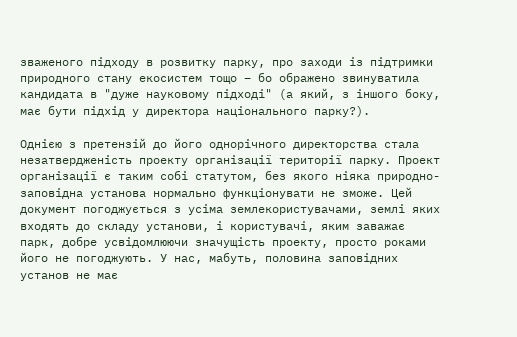зваженого підходу в розвитку парку, про заходи із підтримки природного стану екосистем тощо – бо ображено звинуватила кандидата в "дуже науковому підході" (а який, з іншого боку, має бути підхід у директора національного парку?).

Однією з претензій до його однорічного директорства стала незатвердженість проекту організації території парку. Проект організації є таким собі статутом, без якого ніяка природно-заповідна установа нормально функціонувати не зможе. Цей документ погоджується з усіма землекористувачами, землі яких входять до складу установи, і користувачі, яким заважає парк, добре усвідомлюючи значущість проекту, просто роками його не погоджують. У нас, мабуть, половина заповідних установ не має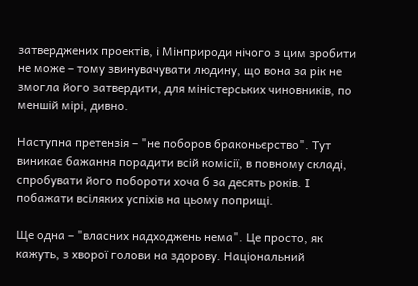затверджених проектів, і Мінприроди нічого з цим зробити не може – тому звинувачувати людину, що вона за рік не змогла його затвердити, для міністерських чиновників, по меншій мірі, дивно.

Наступна претензія – "не поборов браконьєрство". Тут виникає бажання порадити всій комісії, в повному складі, спробувати його побороти хоча б за десять років. І побажати всіляких успіхів на цьому поприщі.

Ще одна – "власних надходжень нема". Це просто, як кажуть, з хворої голови на здорову. Національний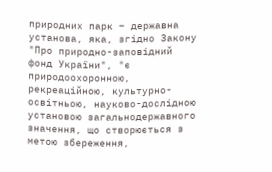природних парк – державна установа, яка, згідно Закону "Про природно-заповідний фонд України", "є природоохоронною, рекреаційною, культурно-освітньою, науково-дослідною установою загальнодержавного значення, що створюється з метою збереження,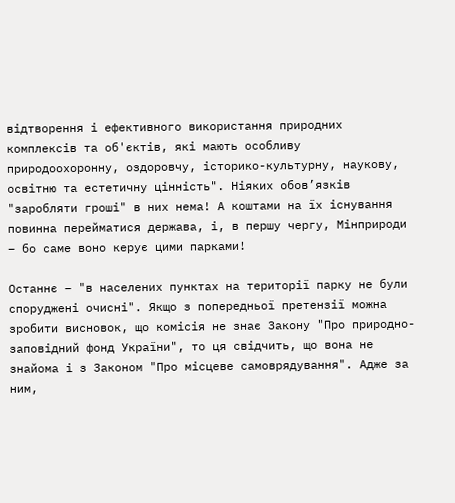відтворення і ефективного використання природних комплексів та об'єктів, які мають особливу природоохоронну, оздоровчу, історико-культурну, наукову, освітню та естетичну цінність". Ніяких обов’язків "заробляти гроші" в них нема! А коштами на їх існування повинна перейматися держава, і, в першу чергу, Мінприроди – бо саме воно керує цими парками!

Останнє – "в населених пунктах на території парку не були споруджені очисні". Якщо з попередньої претензії можна зробити висновок, що комісія не знає Закону "Про природно-заповідний фонд України", то ця свідчить, що вона не знайома і з Законом "Про місцеве самоврядування". Адже за ним,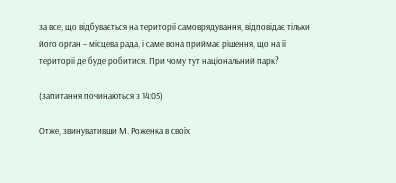за все, що відбувається на території самоврядування, відповідає тільки його орган – місцева рада, і саме вона приймає рішення, що на її території де буде робитися. При чому тут національний парк?

(запитання починаються з 14:05)

Отже, звинувативши М. Роженка в своїх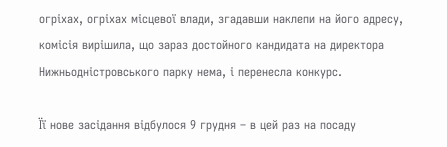огріхах, огріхах місцевої влади, згадавши наклепи на його адресу, комісія вирішила, що зараз достойного кандидата на директора Нижньодністровського парку нема, і перенесла конкурс.

Її нове засідання відбулося 9 грудня – в цей раз на посаду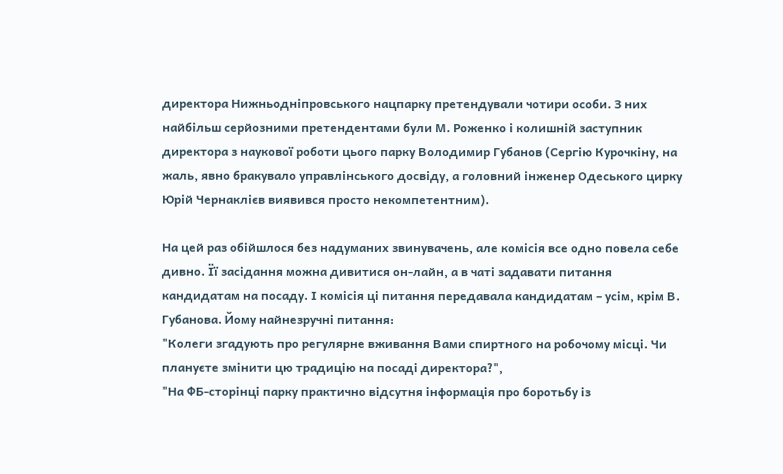директора Нижньодніпровського нацпарку претендували чотири особи. З них найбільш серйозними претендентами були М. Роженко і колишній заступник директора з наукової роботи цього парку Володимир Губанов (Сергію Курочкіну, на жаль, явно бракувало управлінського досвіду, а головний інженер Одеського цирку Юрій Чернаклієв виявився просто некомпетентним).

На цей раз обійшлося без надуманих звинувачень, але комісія все одно повела себе дивно. Її засідання можна дивитися он-лайн, а в чаті задавати питання кандидатам на посаду. І комісія ці питання передавала кандидатам – усім, крім В. Губанова. Йому найнезручні питання:
"Колеги згадують про регулярне вживання Вами спиртного на робочому місці. Чи плануєте змінити цю традицію на посаді директора?",
"На ФБ-сторінці парку практично відсутня інформація про боротьбу із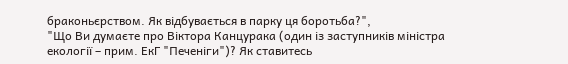браконьєрством. Як відбувається в парку ця боротьба?",
"Що Ви думаєте про Віктора Канцурака (один із заступників міністра екології – прим. ЕкГ "Печеніги")? Як ставитесь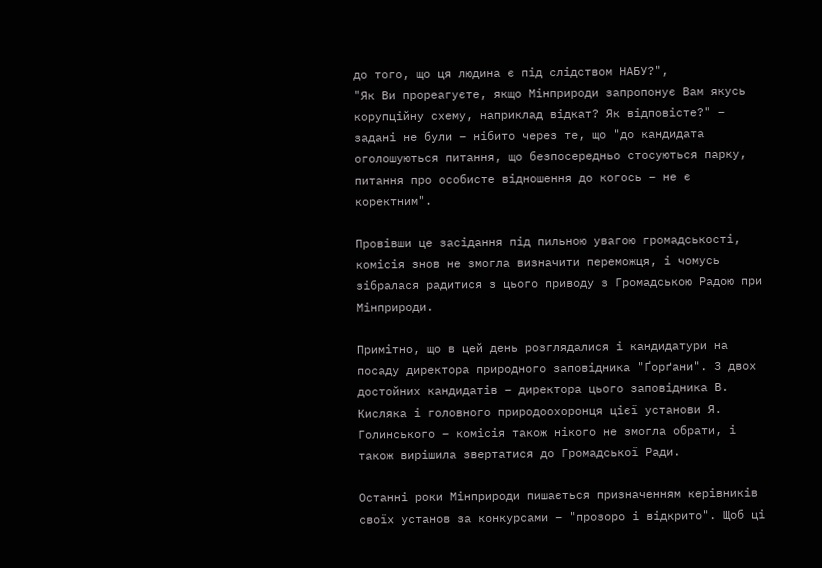до того, що ця людина є під слідством НАБУ?",
"Як Ви прореагуєте, якщо Мінприроди запропонує Вам якусь корупційну схему, наприклад відкат? Як відповісте?" –
задані не були – нібито через те, що "до кандидата оголошуються питання, що безпосередньо стосуються парку, питання про особисте відношення до когось – не є коректним".

Провівши це засідання під пильною увагою громадськості, комісія знов не змогла визначити переможця, і чомусь зібралася радитися з цього приводу з Громадською Радою при Мінприроди.

Примітно, що в цей день розглядалися і кандидатури на посаду директора природного заповідника "Ґорґани". З двох достойних кандидатів – директора цього заповідника В. Кисляка і головного природоохоронця цієї установи Я. Голинського – комісія також нікого не змогла обрати, і також вирішила звертатися до Громадської Ради.

Останні роки Мінприроди пишається призначенням керівників своїх установ за конкурсами – "прозоро і відкрито". Щоб ці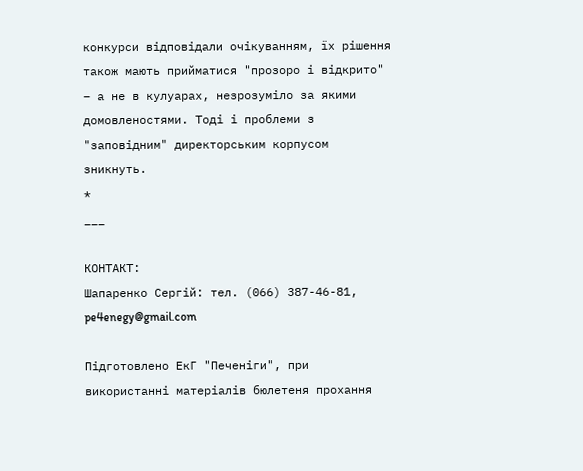конкурси відповідали очікуванням, їх рішення також мають прийматися "прозоро і відкрито" – а не в кулуарах, незрозуміло за якими домовленостями. Тоді і проблеми з "заповідним" директорським корпусом зникнуть.
*
___

КОНТАКТ:
Шапаренко Сергій: тел. (066) 387-46-81, pe4enegy@gmail.com

Підготовлено ЕкГ "Печеніги", при використанні матеріалів бюлетеня прохання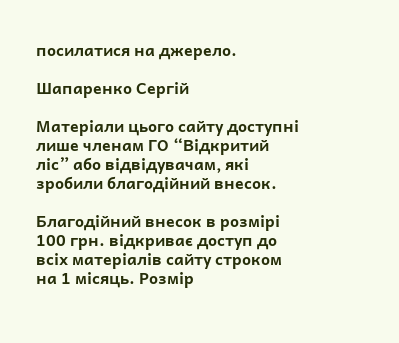посилатися на джерело.

Шапаренко Сергій

Матеріали цього сайту доступні лише членам ГО “Відкритий ліс” або відвідувачам, які зробили благодійний внесок.

Благодійний внесок в розмірі 100 грн. відкриває доступ до всіх матеріалів сайту строком на 1 місяць. Розмір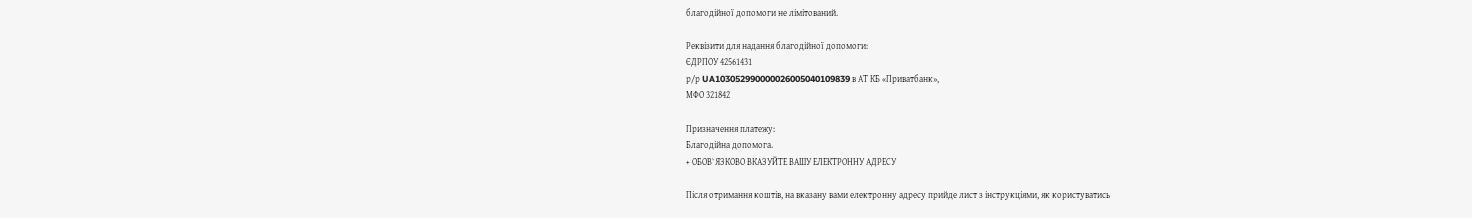благодійної допомоги не лімітований.

Реквізити для надання благодійної допомоги:
ЄДРПОУ 42561431
р/р UA103052990000026005040109839 в АТ КБ «Приватбанк»,
МФО 321842

Призначення платежу:
Благодійна допомога.
+ ОБОВ`ЯЗКОВО ВКАЗУЙТЕ ВАШУ ЕЛЕКТРОННУ АДРЕСУ

Після отримання коштів, на вказану вами електронну адресу прийде лист з інструкціями, як користуватись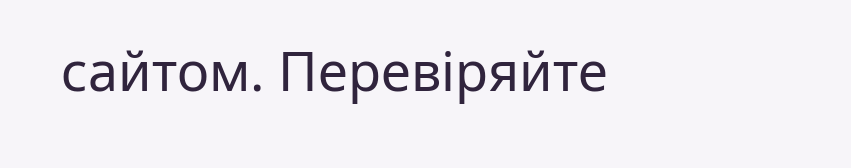сайтом. Перевіряйте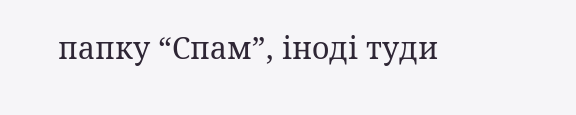папку “Спам”, іноді туди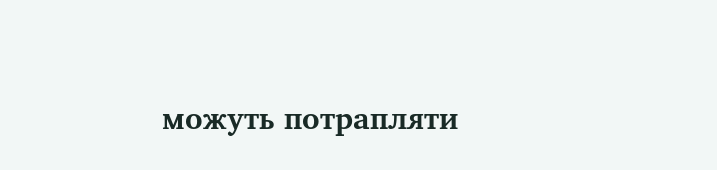можуть потрапляти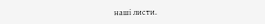наші листи.